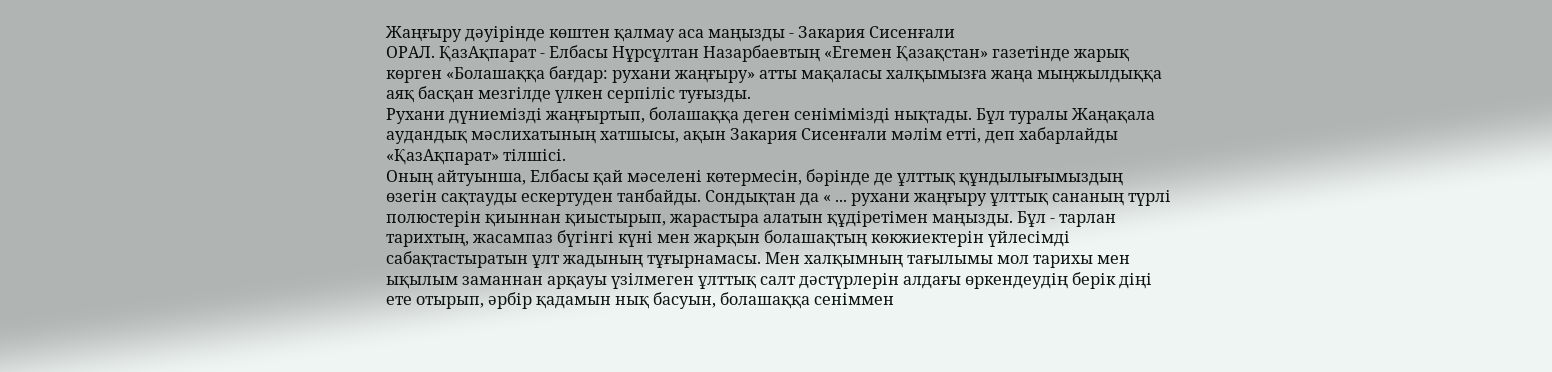Жаңғыру дәуірінде көштен қалмау аса маңызды - Закария Сисенғали
ОРАЛ. ҚазАқпарат - Елбасы Нұрсұлтан Назарбаевтың «Егемен Қазақстан» газетінде жарық көрген «Болашаққа бағдар: рухани жаңғыру» атты мақаласы халқымызға жаңа мыңжылдыққа аяқ басқан мезгілде үлкен серпіліс туғызды.
Рухани дүниемізді жаңғыртып, болашаққа деген сенімімізді нықтады. Бұл туралы Жаңақала аудандық мәслихатының хатшысы, ақын Закария Сисенғали мәлім етті, деп хабарлайды «ҚазАқпарат» тілшісі.
Оның айтуынша, Елбасы қай мәселені көтермесін, бәрінде де ұлттық құндылығымыздың өзегін сақтауды ескертуден танбайды. Сондықтан да « ... рухани жаңғыру ұлттық сананың түрлі полюстерін қиыннан қиыстырып, жарастыра алатын құдіретімен маңызды. Бұл - тарлан тарихтың, жасампаз бүгінгі күні мен жарқын болашақтың көкжиектерін үйлесімді сабақтастыратын ұлт жадының тұғырнамасы. Мен халқымның тағылымы мол тарихы мен ықылым заманнан арқауы үзілмеген ұлттық салт дәстүрлерін алдағы өркендеудің берік діңі ете отырып, әрбір қадамын нық басуын, болашаққа сеніммен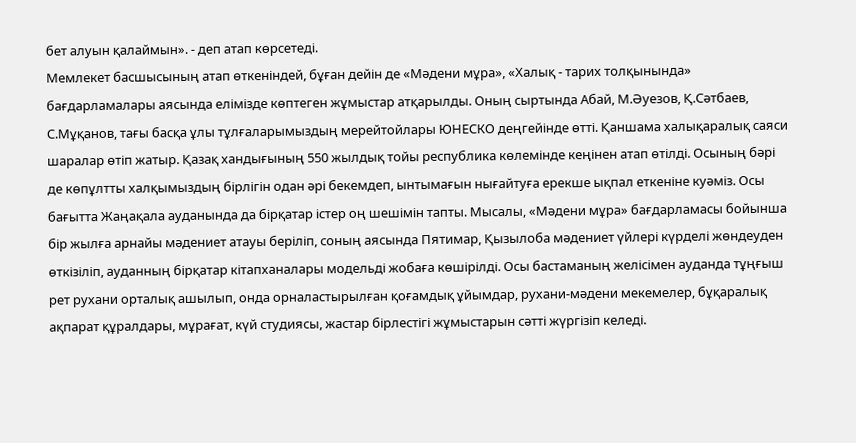бет алуын қалаймын». - деп атап көрсетеді.
Мемлекет басшысының атап өткеніндей, бұған дейін де «Мәдени мұра», «Халық - тарих толқынында» бағдарламалары аясында елімізде көптеген жұмыстар атқарылды. Оның сыртында Абай, М.Әуезов, Қ.Сәтбаев, С.Мұқанов, тағы басқа ұлы тұлғаларымыздың мерейтойлары ЮНЕСКО деңгейінде өтті. Қаншама халықаралық саяси шаралар өтіп жатыр. Қазақ хандығының 550 жылдық тойы республика көлемінде кеңінен атап өтілді. Осының бәрі де көпұлтты халқымыздың бірлігін одан әрі бекемдеп, ынтымағын нығайтуға ерекше ықпал еткеніне куәміз. Осы бағытта Жаңақала ауданында да бірқатар істер оң шешімін тапты. Мысалы, «Мәдени мұра» бағдарламасы бойынша бір жылға арнайы мәдениет атауы беріліп, соның аясында Пятимар, Қызылоба мәдениет үйлері күрделі жөндеуден өткізіліп, ауданның бірқатар кітапханалары модельді жобаға көшірілді. Осы бастаманың желісімен ауданда тұңғыш рет рухани орталық ашылып, онда орналастырылған қоғамдық ұйымдар, рухани-мәдени мекемелер, бұқаралық ақпарат құралдары, мұрағат, күй студиясы, жастар бірлестігі жұмыстарын сәтті жүргізіп келеді.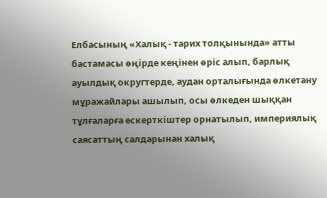Елбасының «Халық - тарих толқынында» атты бастамасы өңірде кеңінен өріс алып, барлық ауылдық округтерде, аудан орталығында өлкетану мұражайлары ашылып, осы өлкеден шыққан тұлғаларға ескерткіштер орнатылып, империялық саясаттың салдарынан халық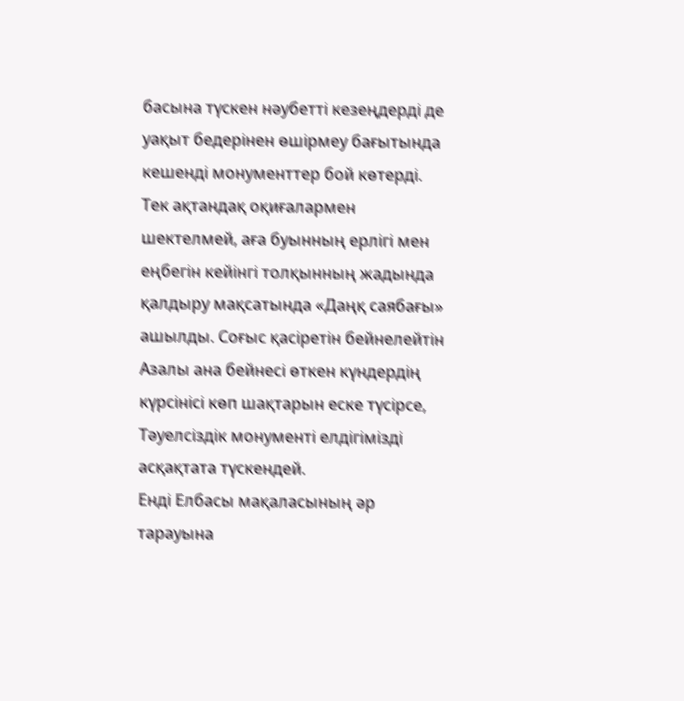басына түскен нәубетті кезеңдерді де уақыт бедерінен өшірмеу бағытында кешенді монументтер бой көтерді. Тек ақтандақ оқиғалармен шектелмей, аға буынның ерлігі мен еңбегін кейінгі толқынның жадында қалдыру мақсатында «Даңқ саябағы» ашылды. Соғыс қасіретін бейнелейтін Азалы ана бейнесі өткен күндердің күрсінісі көп шақтарын еске түсірсе, Тәуелсіздік монументі елдігімізді асқақтата түскендей.
Енді Елбасы мақаласының әр тарауына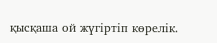қысқаша ой жүгіртіп көрелік.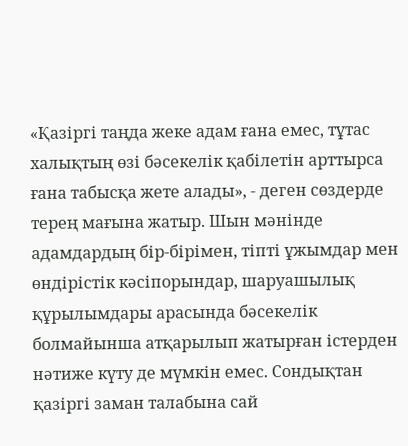«Қазіргі таңда жеке адам ғана емес, тұтас халықтың өзі бәсекелік қабілетін арттырса ғана табысқа жете алады», - деген сөздерде терең мағына жатыр. Шын мәнінде адамдардың бір-бірімен, тіпті ұжымдар мен өндірістік кәсіпорындар, шаруашылық құрылымдары арасында бәсекелік болмайынша атқарылып жатырған істерден нәтиже күту де мүмкін емес. Сондықтан қазіргі заман талабына сай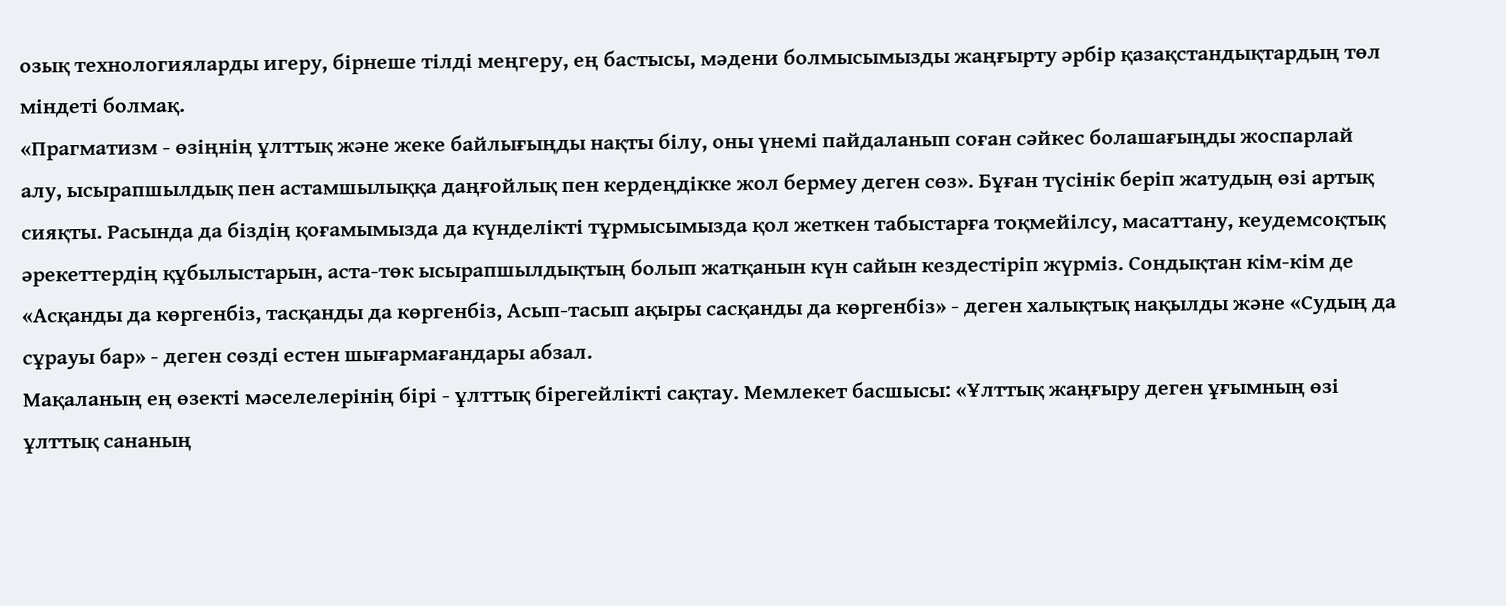озық технологияларды игеру, бірнеше тілді меңгеру, ең бастысы, мәдени болмысымызды жаңғырту әрбір қазақстандықтардың төл міндеті болмақ.
«Прагматизм - өзіңнің ұлттық және жеке байлығыңды нақты білу, оны үнемі пайдаланып соған сәйкес болашағыңды жоспарлай алу, ысырапшылдық пен астамшылыққа даңғойлық пен кердеңдікке жол бермеу деген сөз». Бұған түсінік беріп жатудың өзі артық сияқты. Расында да біздің қоғамымызда да күнделікті тұрмысымызда қол жеткен табыстарға тоқмейілсу, масаттану, кеудемсоқтық әрекеттердің құбылыстарын, аста-төк ысырапшылдықтың болып жатқанын күн сайын кездестіріп жүрміз. Сондықтан кім-кім де «Асқанды да көргенбіз, тасқанды да көргенбіз, Асып-тасып ақыры сасқанды да көргенбіз» - деген халықтық нақылды және «Судың да сұрауы бар» - деген сөзді естен шығармағандары абзал.
Мақаланың ең өзекті мәселелерінің бірі - ұлттық бірегейлікті сақтау. Мемлекет басшысы: «Ұлттық жаңғыру деген ұғымның өзі ұлттық сананың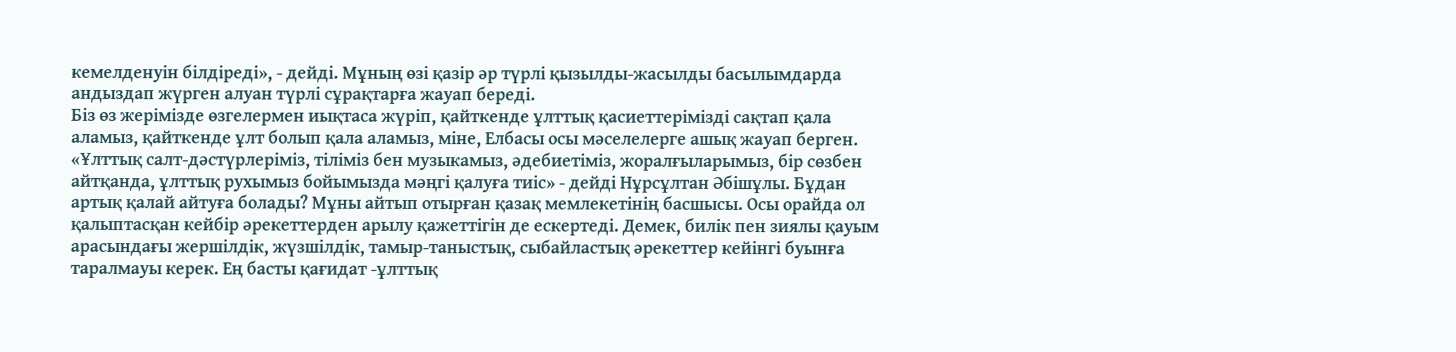кемелденуін білдіреді», - дейді. Мұның өзі қазір әр түрлі қызылды-жасылды басылымдарда андыздап жүрген алуан түрлі сұрақтарға жауап береді.
Біз өз жерімізде өзгелермен иықтаса жүріп, қайткенде ұлттық қасиеттерімізді сақтап қала аламыз, қайткенде ұлт болып қала аламыз, міне, Елбасы осы мәселелерге ашық жауап берген. «Ұлттық салт-дәстүрлеріміз, тіліміз бен музыкамыз, әдебиетіміз, жоралғыларымыз, бір сөзбен айтқанда, ұлттық рухымыз бойымызда мәңгі қалуға тиіс» - дейді Нұрсұлтан Әбішұлы. Бұдан артық қалай айтуға болады? Мұны айтып отырған қазақ мемлекетінің басшысы. Осы орайда ол қалыптасқан кейбір әрекеттерден арылу қажеттігін де ескертеді. Демек, билік пен зиялы қауым арасындағы жершілдік, жүзшілдік, тамыр-таныстық, сыбайластық әрекеттер кейінгі буынға таралмауы керек. Ең басты қағидат -ұлттық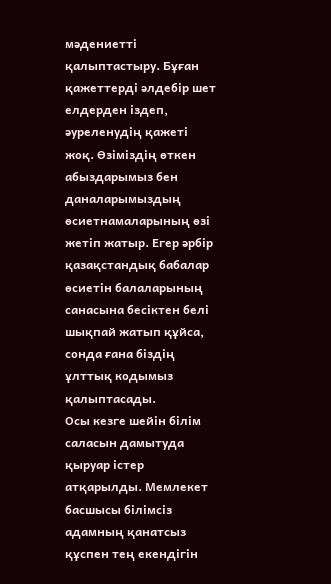мәдениетті қалыптастыру. Бұған қажеттерді әлдебір шет елдерден іздеп, әуреленудің қажеті жоқ. Өзіміздің өткен абыздарымыз бен даналарымыздың өсиетнамаларының өзі жетіп жатыр. Егер әрбір қазақстандық бабалар өсиетін балаларының санасына бесіктен белі шықпай жатып құйса, сонда ғана біздің ұлттық кодымыз қалыптасады.
Осы кезге шейін білім саласын дамытуда қыруар істер атқарылды. Мемлекет басшысы білімсіз адамның қанатсыз құспен тең екендігін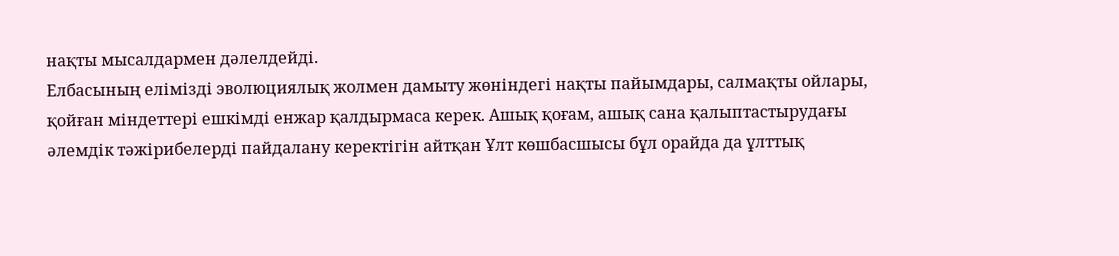нақты мысалдармен дәлелдейді.
Елбасының елімізді эволюциялық жолмен дамыту жөніндегі нақты пайымдары, салмақты ойлары, қойған міндеттері ешкімді енжар қалдырмаса керек. Ашық қоғам, ашық сана қалыптастырудағы әлемдік тәжірибелерді пайдалану керектігін айтқан Ұлт көшбасшысы бұл орайда да ұлттық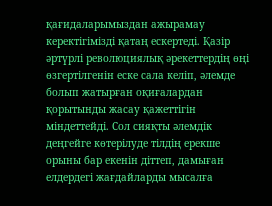қағидаларымыздан ажырамау керектігімізді қатаң ескертеді. Қазір әртүрлі революциялық әрекеттердің өңі өзгертілгенін еске сала келіп, әлемде болып жатырған оқиғалардан қорытынды жасау қажеттігін міндеттейді. Сол сияқты әлемдік деңгейге көтерілуде тілдің ерекше орыны бар екенін діттеп, дамыған елдердегі жағдайларды мысалға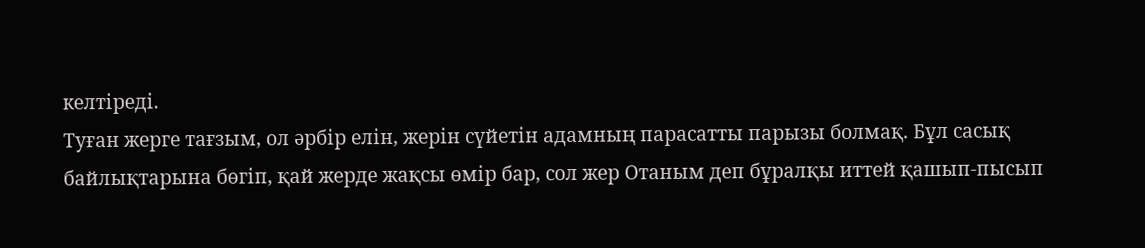келтіреді.
Туған жерге тағзым, ол әрбір елін, жерін сүйетін адамның парасатты парызы болмақ. Бұл сасық байлықтарына бөгіп, қай жерде жақсы өмір бар, сол жер Отаным деп бұралқы иттей қашып-пысып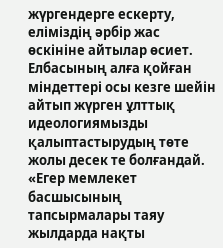жүргендерге ескерту, еліміздің әрбір жас өскініне айтылар өсиет.
Елбасының алға қойған міндеттері осы кезге шейін айтып жүрген ұлттық идеологиямызды қалыптастырудың төте жолы десек те болғандай.
«Егер мемлекет басшысының тапсырмалары таяу жылдарда нақты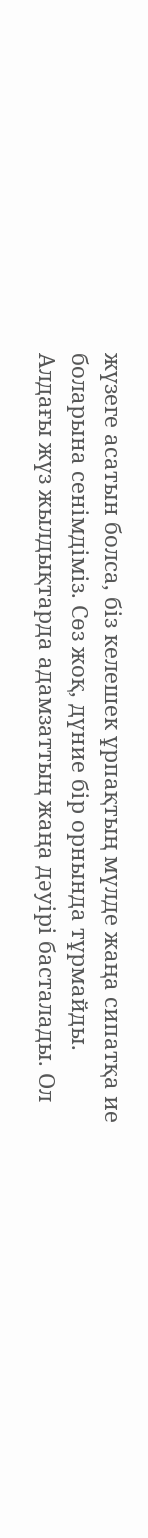жүзеге асатын болса, біз келешек ұрпақтың мүлде жаңа сипатқа ие боларына сенімдіміз. Сөз жоқ, дүние бір орнында тұрмайды. Алдағы жүз жылдықтарда адамзаттың жаңа дәуірі басталады. Ол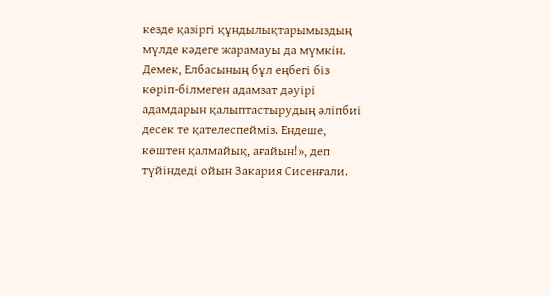кезде қазіргі құндылықтарымыздың мүлде кәдеге жарамауы да мүмкін. Демек, Елбасының бұл еңбегі біз көріп-білмеген адамзат дәуірі адамдарын қалыптастырудың әліпбиі десек те қателеспейміз. Ендеше, көштен қалмайық, ағайын!», деп түйіндеді ойын Закария Сисенғали.